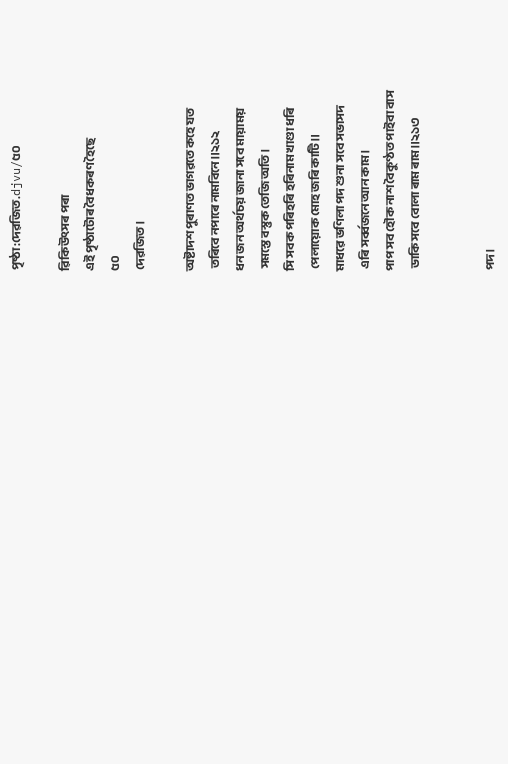পৃষ্ঠা:দেৱজিত.djvu/৫০

ৱিকিউৎসৰ পৰা
এই পৃষ্ঠাটোৰ বৈধকৰণ হৈছে
৫০
দেৱজিত।

অষ্টাদশ পুৰাণত ভাগৱতে কহে যত
 তৰিবে নপাৰে নামবিনে॥২১২
ধন জন অৰ্থচয় জানা সবে মায়াময়
 সমস্তে বস্তুক তেজি অতি।
সি সবক পৰিহৰি হৰিনাম খাণ্ডা ধৰি
 পেলায়োক মোহ জৰি কাটি॥
মাধৱে ভণিলা পদ শুনা সবে সভাসদ
 এৰি সৰ্ব্বজনে আন কাম।
পাপ সব হৌক নাশ বৈকুণ্ঠত পাইবা বাস
 ডাকি সবে বোলা ৰাম ৰাম॥২১৩


পদ।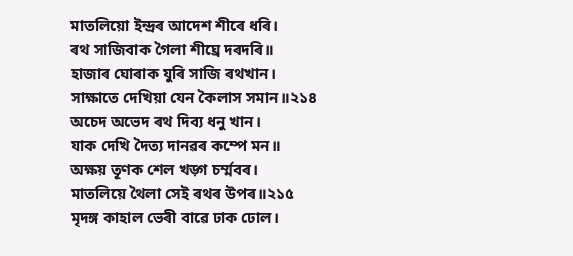মাতলিয়ো ইন্দ্ৰৰ আদেশ শীৰে ধৰি।
ৰথ সাজিবাক গৈলা শীঘ্ৰে দৰদৰি॥
হাজাৰ ঘোৰাক যুৰি সাজি ৰথখান।
সাক্ষাতে দেখিয়া যেন কৈলাস সমান॥২১৪
অচেদ অভেদ ৰথ দিব্য ধনু খান।
যাক দেখি দৈত্য দানৱৰ কম্পে মন॥
অক্ষয় তূণক শেল খড়্গ চৰ্ম্মবৰ।
মাতলিয়ে থৈলা সেই ৰথৰ উপৰ॥২১৫
মৃদঙ্গ কাহাল ভেৰী বাৱে ঢাক ঢোল।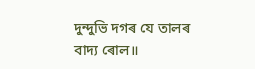দুন্দুভি দগৰ যে তালৰ বাদ্য ৰোল॥